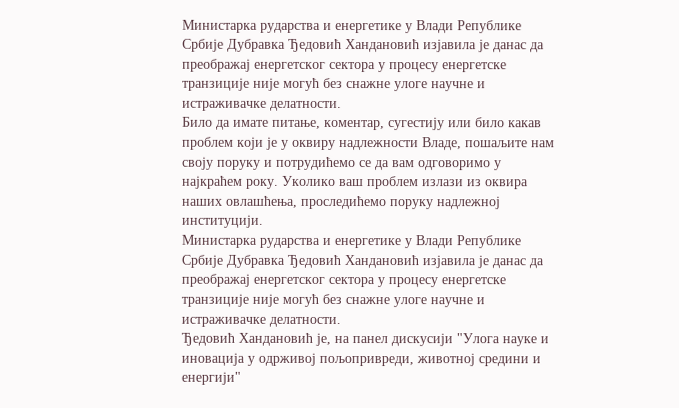Министарка рударства и енергетике у Влади Републике Србије Дубравка Ђедовић Хандановић изјавила је данас да преображај енергетског сектора у процесу енергетске транзиције није могућ без снажне улоге научне и истраживачке делатности.
Било да имате питање, коментар, сугестију или било какав проблем који је у оквиру надлежности Владе, пошаљите нам своју поруку и потрудићемо се да вам одговоримо у најкраћем року. Уколико ваш проблем излази из оквира наших овлашћења, проследићемо поруку надлежној институцији.
Министарка рударства и енергетике у Влади Републике Србије Дубравка Ђедовић Хандановић изјавила је данас да преображај енергетског сектора у процесу енергетске транзиције није могућ без снажне улоге научне и истраживачке делатности.
Ђедовић Хандановић је, на панел дискусији "Улога науке и иновација у одрживој пољопривреди, животној средини и енергији"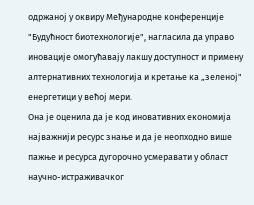одржаној у оквиру Међународне конференције "Будућност биотехнологије", нагласила да управо иновације омогућавају лакшу доступност и примену алтернативних технологија и кретање ка „зеленој" енергетици у већој мери.
Она је оценила да је код иновативних економија најважнији ресурс знање и да је неопходно више пажње и ресурса дугорочно усмеравати у област научно-истраживачког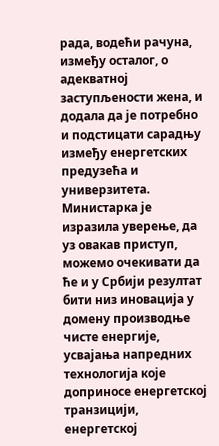рада, водећи рачуна, између осталог, о адекватној заступљености жена, и додала да је потребно и подстицати сарадњу између енергетских предузећа и универзитета.
Министарка је изразила уверење, да уз овакав приступ, можемо очекивати да ће и у Србији резултат бити низ иновација у домену производње чисте енергије, усвајања напредних технологија које доприносе енергетској транзицији, енергетској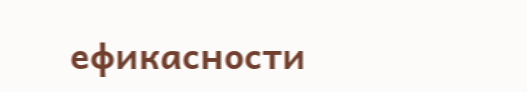ефикасности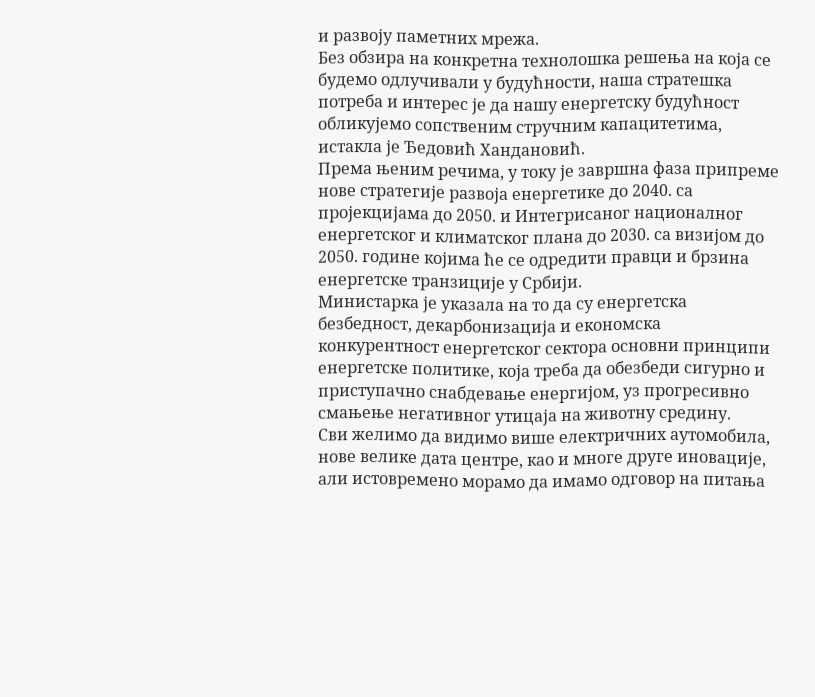и развоју паметних мрежа.
Без обзира на конкретна технолошка решења на која се будемо одлучивали у будућности, наша стратешка потреба и интерес је да нашу енергетску будућност обликујемо сопственим стручним капацитетима, истакла је Ђедовић Хандановић.
Према њеним речима, у току је завршна фаза припреме нове стратегије развоја енергетике до 2040. са пројекцијама до 2050. и Интегрисаног националног енергетског и климатског плана до 2030. са визијом до 2050. године којима ће се одредити правци и брзина енергетске транзиције у Србији.
Министарка је указала на то да су енергетска безбедност, декарбонизација и економска конкурентност енергетског сектора основни принципи енергетске политике, која треба да обезбеди сигурно и приступачно снабдевање енергијом, уз прогресивно смањење негативног утицаја на животну средину.
Сви желимо да видимо више електричних аутомобила, нове велике дата центре, као и многе друге иновације, али истовремено морамо да имамо одговор на питања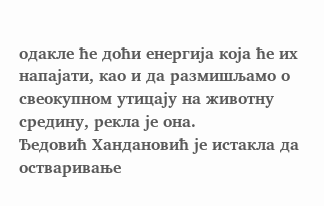одакле ће доћи енергија која ће их напајати, као и да размишљамо о свеокупном утицају на животну средину, рекла је она.
Ђедовић Хандановић је истакла да остваривање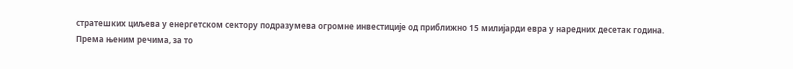стратешких циљева у енергетском сектору подразумева огромне инвестиције од приближно 15 милијарди евра у наредних десетак година.
Према њеним речима, за то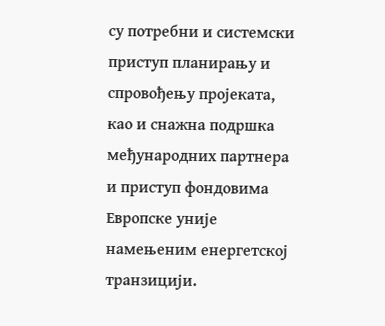су потребни и системски приступ планирању и спровођењу пројеката, као и снажна подршка међународних партнера и приступ фондовима Европске уније намењеним енергетској транзицији.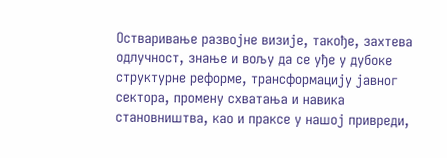Остваривање развојне визије, такође, захтева одлучност, знање и вољу да се уђе у дубоке структурне реформе, трансформацију јавног сектора, промену схватања и навика становништва, као и праксе у нашој привреди,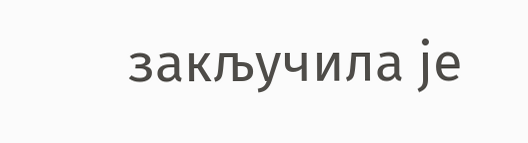закључила је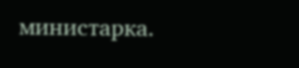министарка.